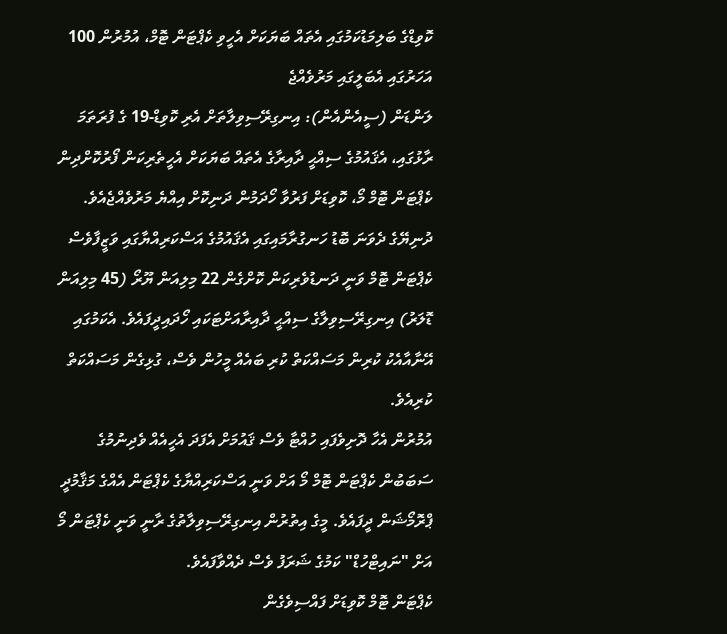ކޮވިޑްގެ ބަލިމަޑުކަމުގައި އެތައް ބަޔަކަށް އެހީވި ކެޕްޓަން ޓޮމް، އުމުރުން 100 އަހަރުގައި އެބަލީގައި މަރުވެއްޖެ
ލަންޑަން (ސީއެންއެން): އިނގިރޭސިވިލާތަށް އެރި ކޮވިޑް-19 ގެ ފުރަތަމަ ރާޅުގައި، އެޤައުމުގެ ސިއްޙީ ދާއިރާގެ އެތައް ބަޔަކަށް އެހީތެރިކަން ފޯރުކޮށްދިން ކެޕްޓަން ޓޮމް މޯ، ކޮވިޑަށް ފަރުވާ ހޯދަމުން ދަނިކޮށް އިއްޔެ މަރުވެއްޖެއެވެ.
ދުނިޔޭގެ ދެވަނަ ބޮޑު ހަނގުރާމައިގައި އެޤައުމުގެ އަސްކަރިއްޔާގައި ވަޒީފާވެސް ކެޕްޓަން ޓޮމް ވަނީ ދަނޑުވެރިކަން ކޮށްގެން 22 މިލިއަން ޔޫރޯ (45 މިލިއަން ޑޮލަރު) އިނގިރޭސިވިލާގެ ސިއްޙީ ދާއިރާއަށްޓަކައި ހޯދައިދީފައެވެ. އެކަމުގައި އޭނާއާއެކު ކުރިން މަސައްކަތް ކުރި ބައެއް މީހުން ވެސް، ގުޅިގެން މަސައްކަތް ކުރިއެވެ.
އުމުރުން އެހާ ދޮށިވެފައި ހުއްޓާ ވެސް ޤައުމަށް އެފަދަ އެހީއެއް ވެދިނުމުގެ ސަބަބުން ކެޕްޓަން ޓޮމް މޯ އަށް ވަނީ އަސްކަރިއްޔާގެ ކެޕްޓަން އެއްގެ މަޤާމުދީ ޕްރޮމޯޝަން ދީފައެވެ. މީގެ އިތުރުން އިނގިރޭސިވިލާތުގެ ރާނީ ވަނީ ކެޕްޓަން މޯ އަށް "ނައިޓްހުޑް" ކަމުގެ ޝަރަފު ވެސް ދެއްވާފައެވެ.
ކެޕްޓަން ޓޮމް ކޮވިޑަށް ފައްސިވެގެން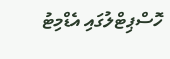ހޮސްޕިޓްލުގައި އެޑްމިޓު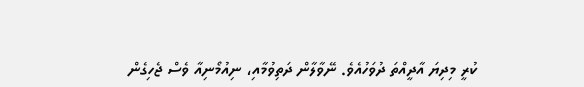ކުރީ މިދިޔަ އާދީއްތަ ދުވަހުއެވެ. ނޭވާލާން ދަތިވުމާއި، ނިއުމޯނިއާ ވެސް ޖެހިގެން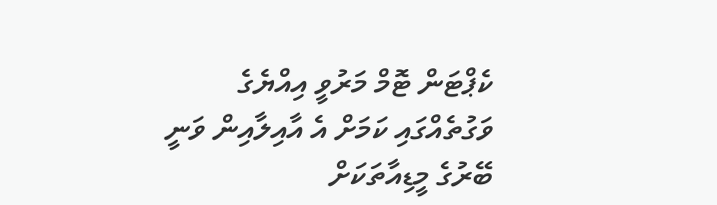ކެޕްޓަން ޓޮމް މަރުވީ އިއްޔެގެ ވަގުތެއްގައި ކަމަށް އެ އާއިލާއިން ވަނީ ބޭރުގެ މީޑިއާތަކަށް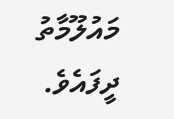މައުލޫމާތު ދީފައެވެ.